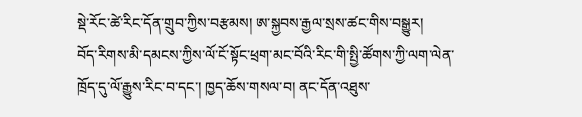སྡེ་རོང་ཚེ་རིང་དོན་གྲུབ་ཀྱིས་བརྩམས། ཨ་སྐྱབས་རྒྱལ་སྲས་ཚང་གིས་བསྒྱུར།
བོད་རིགས་མི་དམངས་ཀྱིས་ལོ་ངོ་སྟོང་ཕྲག་མང་བོའི་རིང་གི་སྤྱི་ཚོགས་ཀྱི་ལག་ལེན་ཁྲོད་དུ་ལོ་རྒྱུས་རིང་བ་དང་། ཁྱད་ཆོས་གསལ་བ། ནང་དོན་འཐུས་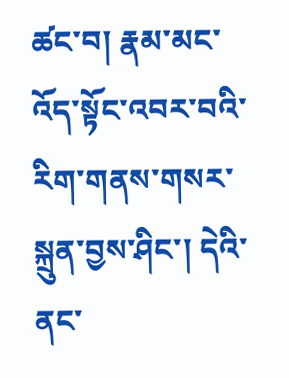ཚང་བ། རྣམ་མང་འོད་སྟོང་འབར་བའི་རིག་གནས་གསར་སྐྲུན་བྱས་ཤིང་། དེའི་ནང་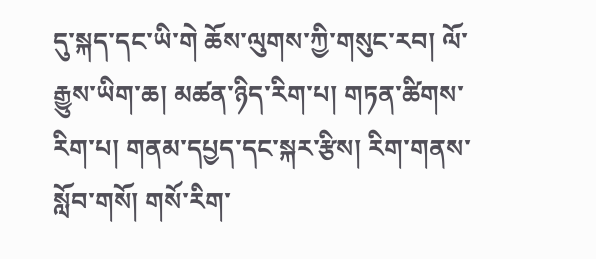དུ་སྐད་དང་ཡི་གེ ཆོས་ལུགས་ཀྱི་གསུང་རབ། ལོ་རྒྱུས་ཡིག་ཆ། མཚན་ཉིད་རིག་པ། གཏན་ཚིགས་རིག་པ། གནམ་དཔྱད་དང་སྐར་རྩིས། རིག་གནས་སློབ་གསོ། གསོ་རིག་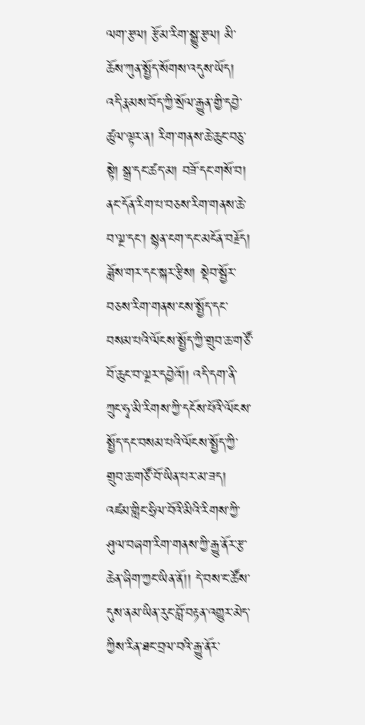ལག་རྩལ། རྩོམ་རིག་སྒྱུ་རྩལ། མི་ཆོས་ཀུན་སྤྱོད་སོགས་འདུས་ཡོད། འདི་རྣམས་བོད་ཀྱི་སྲོལ་རྒྱུན་གྱི་དབྱེ་ཚུལ་ལྟར་ན། རིག་གནས་ཆེ་ཆུང་བཅུ་སྟེ། སྒྲ་དང་ཚད་མ། བཟོ་དང་གསོ་བ། ནང་དོན་རིག་པ་བཅས་རིག་གནས་ཆེ་བ་ལྔ་དང་། སྙན་ངག་དང་མངོན་བརྗོད། ཟློས་གར་དང་སྐར་རྩིས། སྡེབ་སྦྱོར་བཅས་རིག་གནས་ངས་སྤྱོད་དང་བསམ་པའི་ལོངས་སྤྱོད་ཀྱི་གྲུབ་ཆ་གཙོ་བོ་ཆུང་བ་ལྔར་དབྱེའོ།། འདི་དག་ནི་ཀྲུང་ཧྭ་མི་རིགས་ཀྱི་དངོས་པོའི་ལོངས་སྤྱོད་དང་བསམ་པའི་ལོངས་སྤྱོད་ཀྱི་གྲུབ་ཆ་གཙོ་བོ་ཡིན་པར་མ་ཟད། འཛམ་གླིང་ཧྲིལ་བོའི་མིའི་རིགས་ཀྱི་ཤུལ་བཞག་རིག་གནས་ཀྱི་རྒྱུ་ནོར་རྩ་ཆེན་ཞིག་ཀྱང་ཡིན་ནོ།། དེ་བས་ང་ཚོས་དུས་ནམ་ཡིན་རུང་བློ་བརྟན་འགྱུར་མེད་ཀྱིས་རིན་ཐང་བྲལ་བའི་རྒྱུ་ནོར་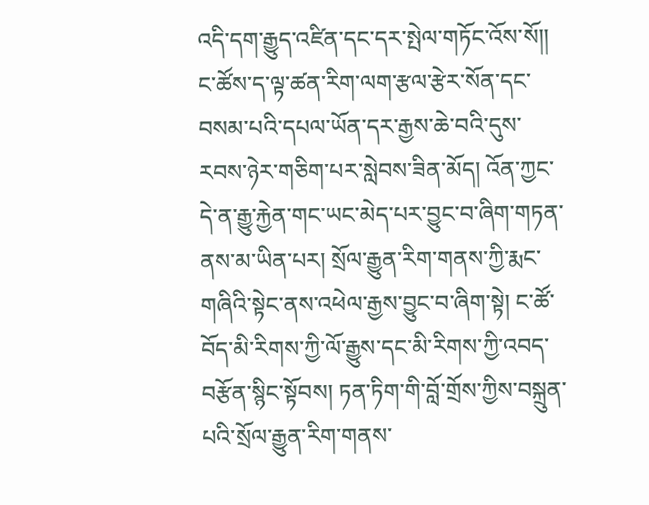འདི་དག་རྒྱུད་འཛིན་དང་དར་སྤེལ་གཏོང་འོས་སོ།།
ང་ཚོས་ད་ལྟ་ཚན་རིག་ལག་རྩལ་རྩེར་སོན་དང་བསམ་པའི་དཔལ་ཡོན་དར་རྒྱས་ཆེ་བའི་དུས་རབས་ཉེར་གཅིག་པར་སླེབས་ཟིན་མོད། འོན་ཀྱང་དེ་ན་རྒྱུ་རྐྱེན་གང་ཡང་མེད་པར་བྱུང་བ་ཞིག་གཏན་ནས་མ་ཡིན་པར། སྲོལ་རྒྱུན་རིག་གནས་ཀྱི་རྨང་གཞིའི་སྟེང་ནས་འཕེལ་རྒྱས་བྱུང་བ་ཞིག་སྟེ། ང་ཚོ་བོད་མི་རིགས་ཀྱི་ལོ་རྒྱུས་དང་མི་རིགས་ཀྱི་འབད་བརྩོན་སྙིང་སྟོབས། ཏན་ཏིག་གི་བློ་གྲོས་ཀྱིས་བསྐྲུན་པའི་སྲོལ་རྒྱུན་རིག་གནས་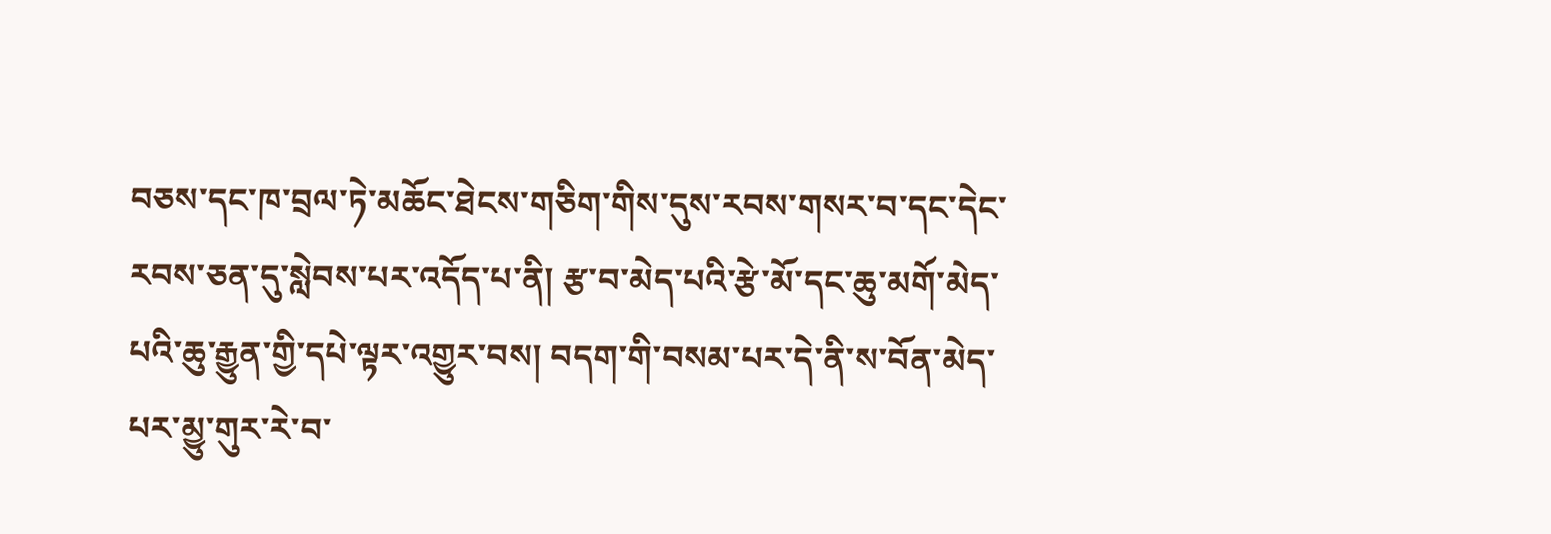བཅས་དང་ཁ་བྲལ་ཏེ་མཆོང་ཐེངས་གཅིག་གིས་དུས་རབས་གསར་བ་དང་དེང་རབས་ཅན་དུ་སླེབས་པར་འདོད་པ་ནི། རྩ་བ་མེད་པའི་རྩེ་མོ་དང་ཆུ་མགོ་མེད་པའི་ཆུ་རྒྱུན་གྱི་དཔེ་ལྟར་འགྱུར་བས། བདག་གི་བསམ་པར་དེ་ནི་ས་བོན་མེད་པར་མྱུ་གུར་རེ་བ་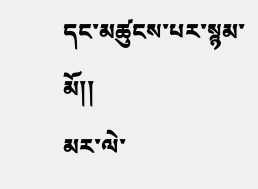དང་མཚུངས་པར་སྙམ་མོ།།
མར་ལེ་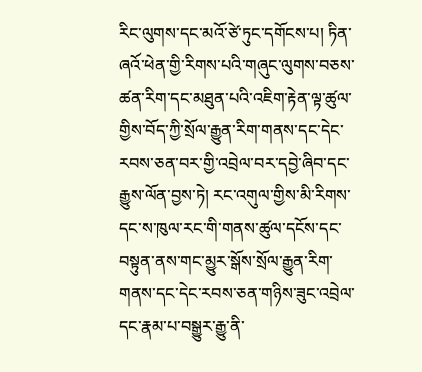རིང་ལུགས་དང་མའོ་ཙེ་ཏུང་དགོངས་པ། ཏིན་ཞའོ་ཕེན་གྱི་རིགས་པའི་གཞུང་ལུགས་བཅས་ཚན་རིག་དང་མཐུན་པའི་འཇིག་རྟེན་ལྟ་ཚུལ་གྱིས་བོད་ཀྱི་སྲོལ་རྒྱུན་རིག་གནས་དང་དེང་རབས་ཅན་བར་གྱི་འབྲེལ་བར་དབྱེ་ཞིབ་དང་རྒྱུས་ལོན་བྱས་ཏེ། རང་འགུལ་གྱིས་མི་རིགས་དང་ས་ཁུལ་རང་གི་གནས་ཚུལ་དངོས་དང་བསྟུན་ནས་གང་མྱུར་སྒོས་སྲོལ་རྒྱུན་རིག་གནས་དང་དེང་རབས་ཅན་གཉིས་ཟུང་འབྲེལ་དང་རྣམ་པ་བསྒྱུར་རྒྱུ་ནི་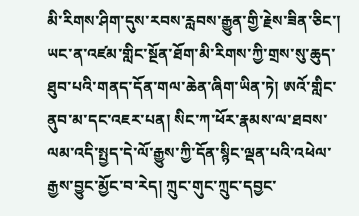མི་རིགས་ཤིག་དུས་རབས་རླབས་རྒྱུན་གྱི་རྗེས་ཟིན་ཅིང་། ཡང་ན་འཛམ་གླིང་སྔོན་ཐོག་མི་རིགས་ཀྱི་གྲས་སུ་ཆུད་ཐུབ་པའི་གནད་དོན་གལ་ཆེན་ཞིག་ཡིན་ཏེ། ཨའོ་གླིང་ནུབ་མ་དང་འཇར་པན། སིང་ཀ་ཕོར་རྣམས་ལ་ཐབས་ལམ་འདི་སྤྱད་དེ་ལོ་རྒྱུས་ཀྱི་དོན་སྙིང་ལྡན་པའི་འཕེལ་རྒྱས་བྱུང་མྱོང་བ་རེད། ཀྲུང་གུང་ཀྲུང་དབྱང་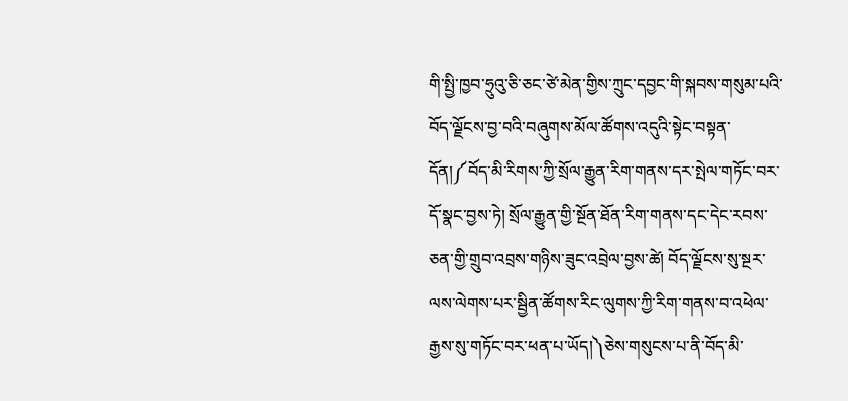གི་སྤྱི་ཁྱབ་ཧྲུའུ་ཅི་ཅང་ཙེ་མེན་གྱིས་ཀྲུང་དབྱང་གི་སྐབས་གསུམ་པའི་བོད་ལྗོངས་བྱ་བའི་བཞུགས་མོལ་ཚོགས་འདུའི་སྟེང་བསྟན་དོན།༼བོད་མི་རིགས་ཀྱི་སྲོལ་རྒྱུན་རིག་གནས་དར་སྤེལ་གཏོང་བར་དོ་སྣང་བྱས་ཏེ། སྲོལ་རྒྱུན་གྱི་སྔོན་ཐོན་རིག་གནས་དང་དེང་རབས་ཅན་གྱི་གྲུབ་འབྲས་གཉིས་ཟུང་འབྲེལ་བྱས་ཚེ། བོད་ལྗོངས་སུ་སྔར་ལས་ལེགས་པར་སྦྱིན་ཚོགས་རིང་ལུགས་ཀྱི་རིག་གནས་བ་འཕེལ་རྒྱས་སུ་གཏོང་བར་ཕན་པ་ཡོད།༽ཅེས་གསུངས་པ་ནི་བོད་མི་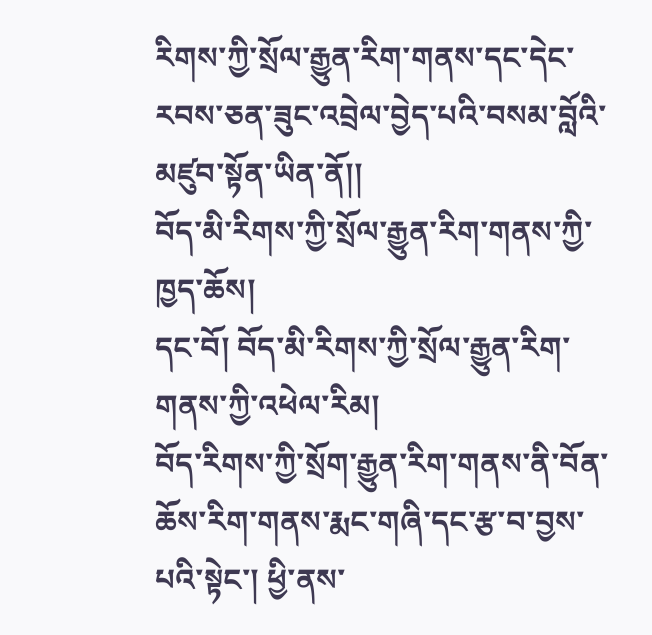རིགས་ཀྱི་སྲོལ་རྒྱུན་རིག་གནས་དང་དེང་རབས་ཅན་ཟུང་འབྲེལ་བྱེད་པའི་བསམ་བློའི་མཛུབ་སྟོན་ཡིན་ནོ།།
བོད་མི་རིགས་ཀྱི་སྲོལ་རྒྱུན་རིག་གནས་ཀྱི་ཁྱད་ཆོས།
དང་བོ། བོད་མི་རིགས་ཀྱི་སྲོལ་རྒྱུན་རིག་གནས་ཀྱི་འཕེལ་རིམ།
བོད་རིགས་ཀྱི་སྲོག་རྒྱུན་རིག་གནས་ནི་བོན་ཆོས་རིག་གནས་རྨང་གཞི་དང་རྩ་བ་བྱས་པའི་སྟེང་། ཕྱི་ནས་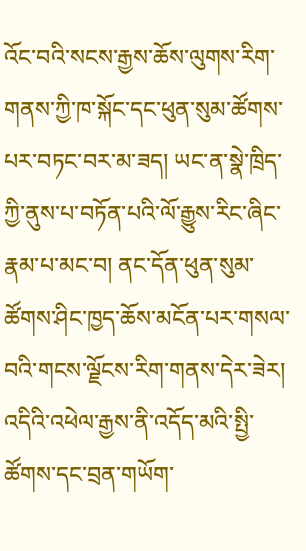འོང་བའི་སངས་རྒྱས་ཆོས་ལུགས་རིག་གནས་ཀྱི་ཁ་སྐོང་དང་ཕུན་སུམ་ཚོགས་པར་བཏང་བར་མ་ཟད། ཡང་ན་སྣེ་ཁྲིད་ཀྱི་ནུས་པ་བཏོན་པའི་ལོ་རྒྱུས་རིང་ཞིང་རྣམ་པ་མང་བ། ནང་དོན་ཕུན་སུམ་ཚོགས་ཤིང་ཁྱད་ཆོས་མངོན་པར་གསལ་བའི་གངས་ལྗོངས་རིག་གནས་དེར་ཟེར། འདིའི་འཕེལ་རྒྱས་ནི་འདོད་མའི་སྤྱི་ཚོགས་དང་བྲན་གཡོག་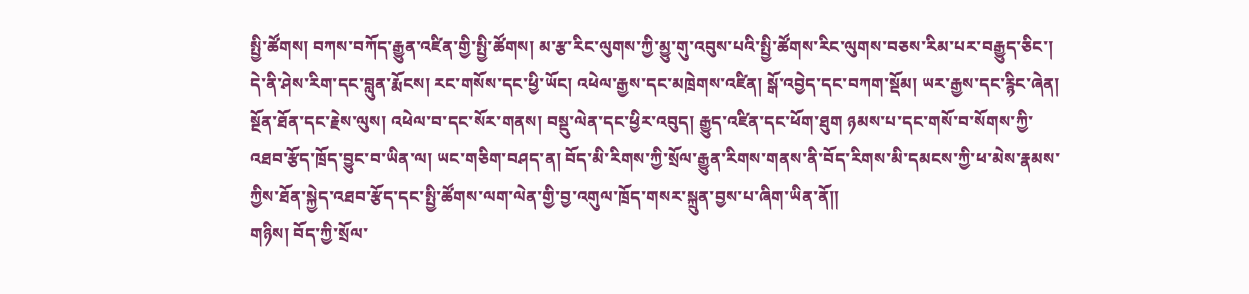སྤྱི་ཚོགས། བཀས་བཀོད་རྒྱུན་འཛིན་གྱི་སྤྱི་ཚོགས། མ་རྩ་རིང་ལུགས་ཀྱི་མྱུ་གུ་འབུས་པའི་སྤྱི་ཚོགས་རིང་ལུགས་བཅས་རིམ་པར་བརྒྱུད་ཅིང་། དེ་ནི་ཤེས་རིག་དང་བླུན་རྨོངས། རང་གསོས་དང་ཕྱི་ཡོང། འཕེལ་རྒྱས་དང་མཁྲེགས་འཛིན། སྒོ་འབྱེད་དང་བཀག་སྡོམ། ཡར་རྒྱས་དང་རྙིང་ཞེན། སྔོན་ཐོན་དང་རྗེས་ལུས། འཕེལ་བ་དང་སོར་གནས། བསྡུ་ལེན་དང་ཕྱིར་འབུད། རྒྱུད་འཛིན་དང་ཕོག་ཐུག ཉམས་པ་དང་གསོ་བ་སོགས་ཀྱི་འཐབ་རྩོད་ཁྲོད་བྱུང་བ་ཡིན་ལ། ཡང་གཅིག་བཤད་ན། བོད་མི་རིགས་ཀྱི་སྲོལ་རྒྱུན་རིགས་གནས་ནི་བོད་རིགས་མི་དམངས་ཀྱི་ཕ་མེས་རྣམས་ཀྱིས་ཐོན་སྐྱེད་འཐབ་རྩོད་དང་སྤྱི་ཚོགས་ལག་ལེན་གྱི་བྱ་འགུལ་ཁྲོད་གསར་སྐྲུན་བྱས་པ་ཞིག་ཡིན་ནོ༎
གཉིས། བོད་ཀྱི་སྲོལ་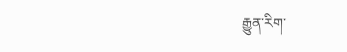རྒྱུན་རིག་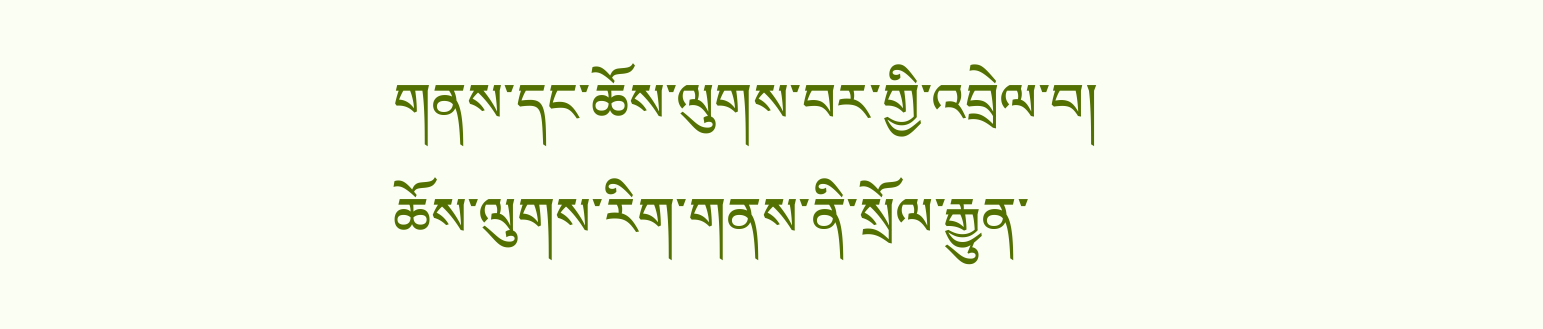གནས་དང་ཆོས་ལུགས་བར་གྱི་འབྲེལ་བ།
ཆོས་ལུགས་རིག་གནས་ནི་སྲོལ་རྒྱུན་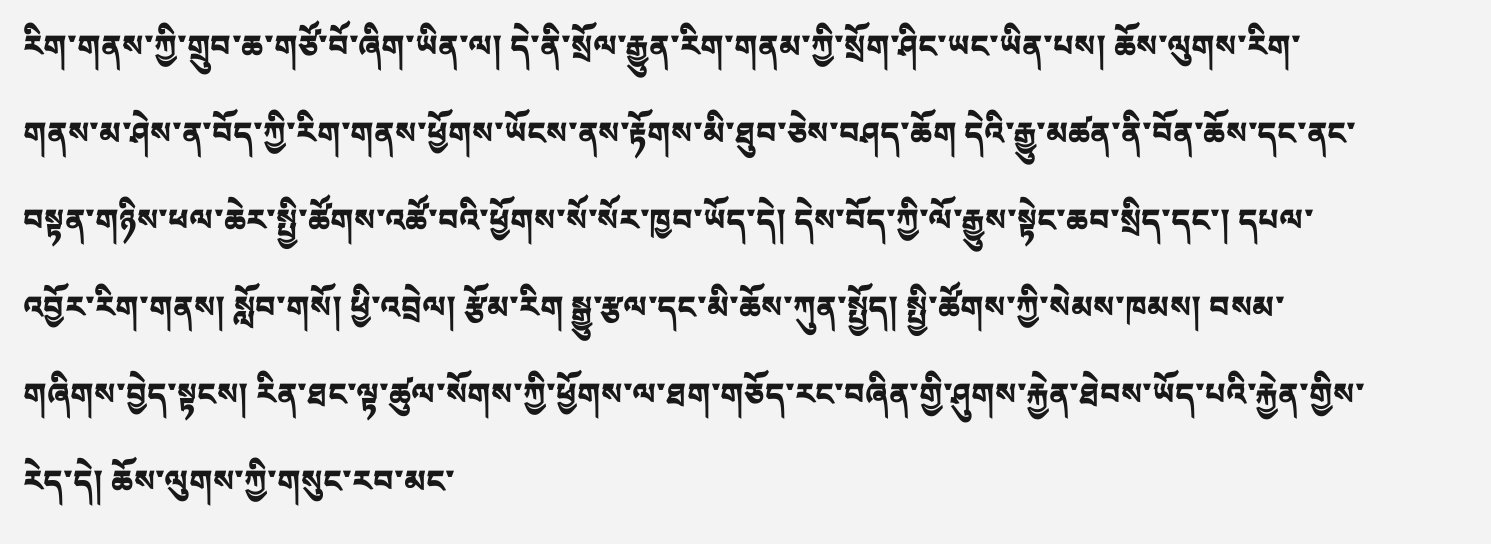རིག་གནས་ཀྱི་གྲུབ་ཆ་གཙོ་བོ་ཞིག་ཡིན་ལ། དེ་ནི་སྲོལ་རྒྱུན་རིག་གནམ་ཀྱི་སྲོག་ཤིང་ཡང་ཡིན་པས། ཆོས་ལུགས་རིག་གནས་མ་ཤེས་ན་བོད་ཀྱི་རིག་གནས་ཕྱོགས་ཡོངས་ནས་རྟོགས་མི་ཐུབ་ཅེས་བཤད་ཆོག དེའི་རྒྱུ་མཚན་ནི་བོན་ཆོས་དང་ནང་བསྟན་གཉིས་ཕལ་ཆེར་སྤྱི་ཚོགས་འཚོ་བའི་ཕྱོགས་སོ་སོར་ཁྱབ་ཡོད་དེ། དེས་བོད་ཀྱི་ལོ་རྒྱུས་སྟེང་ཆབ་སྲིད་དང་། དཔལ་འབྱོར་རིག་གནས། སློབ་གསོ། ཕྱི་འབྲེལ། རྩོམ་རིག སྒྱུ་རྩལ་དང་མི་ཆོས་ཀུན་སྤྱོད། སྤྱི་ཚོགས་ཀྱི་སེམས་ཁམས། བསམ་གཞིགས་བྱེད་སྟངས། རིན་ཐང་ལྟ་ཚུལ་སོགས་ཀྱི་ཕྱོགས་ལ་ཐག་གཅོད་རང་བཞིན་གྱི་ཤུགས་རྐྱེན་ཐེབས་ཡོད་པའི་རྐྱེན་གྱིས་རེད་དེ། ཆོས་ལུགས་ཀྱི་གསུང་རབ་མང་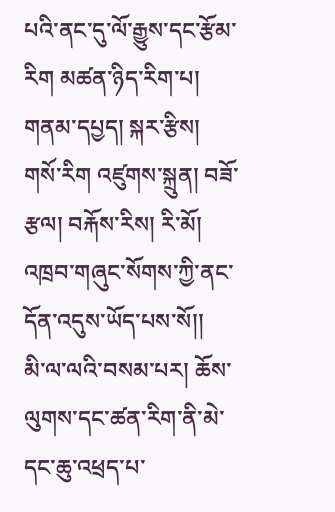པའི་ནང་དུ་ལོ་རྒྱུས་དང་རྩོམ་རིག མཚན་ཉིད་རིག་པ། གནམ་དཔྱད། སྐར་རྩིས། གསོ་རིག འཛུགས་སྐྲུན། བཟོ་རྩལ། བརྐོས་རིས། རི་མོ། འཁྲབ་གཞུང་སོགས་ཀྱི་ནང་དོན་འདུས་ཡོད་པས་སོ།།
མི་ལ་ལའི་བསམ་པར། ཆོས་ལུགས་དང་ཚན་རིག་ནི་མེ་དང་ཆུ་འཕྲད་པ་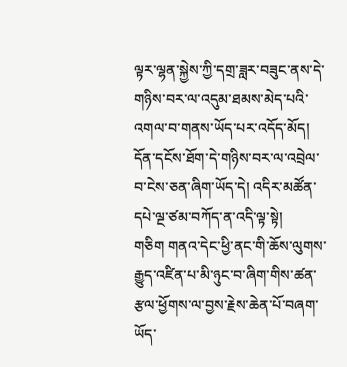ལྟར་ལྷན་སྐྱེས་ཀྱི་དགྲ་ཟླར་བཟུང་ནས་དེ་གཉིས་བར་ལ་འདུམ་ཐམས་མེད་པའི་འགལ་བ་གནས་ཡོད་པར་འདོད་མོད། དོན་དངོས་ཐོག་དེ་གཉིས་བར་ལ་འབྲེལ་བ་ངེས་ཅན་ཞིག་ཡོད་དེ། འདིར་མཚོན་དཔེ་ལྔ་ཙམ་བཀོད་ན་འདི་ལྟ་སྟེ།
གཅིག གནའ་དེང་ཕྱི་ནང་གི་ཆོས་ལུགས་རྒྱུད་འཛིན་པ་མི་ཉུང་བ་ཞིག་གིས་ཚན་རྩལ་ཕྱོགས་ལ་བྱས་རྗེས་ཆེན་པོ་བཞག་ཡོད་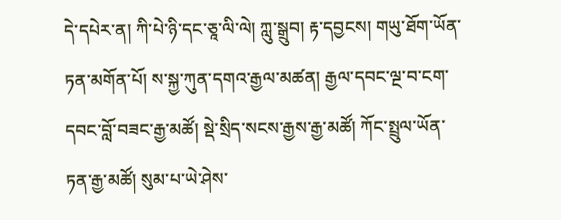དེ་དཔེར་ན། ཀི་པེ་ཉི་དང་ཅཱ་ལི་ལེ། ཀླུ་སྒྲུབ། རྟ་དབྱངས། གཡུ་ཐོག་ཡོན་ཏན་མགོན་པོ། ས་སྐྱ་ཀུན་དགའ་རྒྱལ་མཚན། རྒྱལ་དབང་ལྔ་བ་ངག་དབང་བློ་བཟང་རྒྱ་མཚོ། སྡེ་སྲིད་སངས་རྒྱས་རྒྱ་མཚོ། ཀོང་སྤྲུལ་ཡོན་ཏན་རྒྱ་མཚོ། སུམ་པ་ཡེ་ཤེས་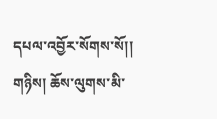དཔལ་འབྱོར་སོགས་སོ།།
གཉིས། ཆོས་ལུགས་མི་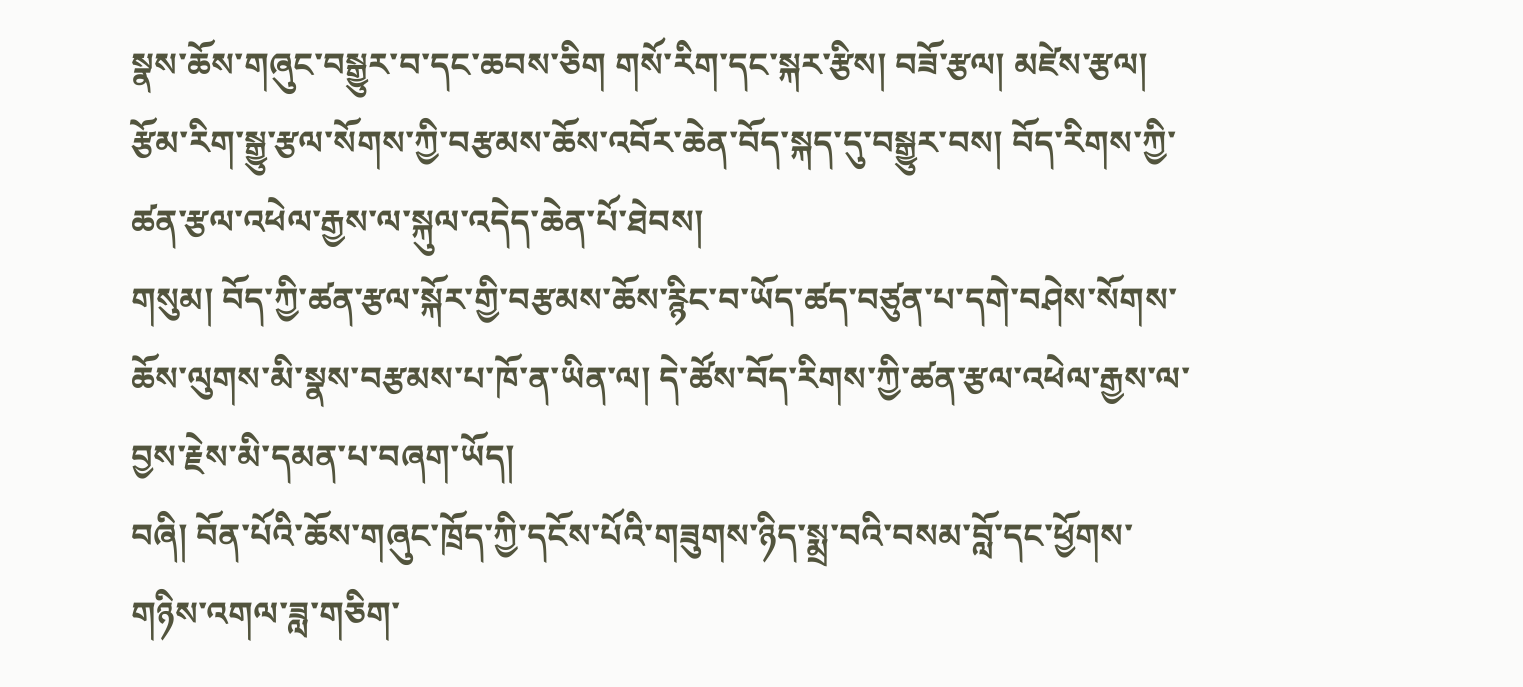སྣས་ཆོས་གཞུང་བསྒྱུར་བ་དང་ཆབས་ཅིག གསོ་རིག་དང་སྐར་རྩིས། བཟོ་རྩལ། མཛེས་རྩལ། རྩོམ་རིག་སྒྱུ་རྩལ་སོགས་ཀྱི་བརྩམས་ཆོས་འབོར་ཆེན་བོད་སྐད་དུ་བསྒྱུར་བས། བོད་རིགས་ཀྱི་ཚན་རྩལ་འཕེལ་རྒྱས་ལ་སྐུལ་འདེད་ཆེན་པོ་ཐེབས།
གསུམ། བོད་ཀྱི་ཚན་རྩལ་སྐོར་གྱི་བརྩམས་ཆོས་རྙིང་བ་ཡོད་ཚད་བཙུན་པ་དགེ་བཤེས་སོགས་ཆོས་ལུགས་མི་སྣས་བརྩམས་པ་ཁོ་ན་ཡིན་ལ། དེ་ཚོས་བོད་རིགས་ཀྱི་ཚན་རྩལ་འཕེལ་རྒྱས་ལ་བྱས་རྗེས་མི་དམན་པ་བཞག་ཡོད།
བཞི། བོན་པོའི་ཆོས་གཞུང་ཁྲོད་ཀྱི་དངོས་པོའི་གཟུགས་ཉིད་སྨྲ་བའི་བསམ་བློ་དང་ཕྱོགས་གཉིས་འགལ་ཟླ་གཅིག་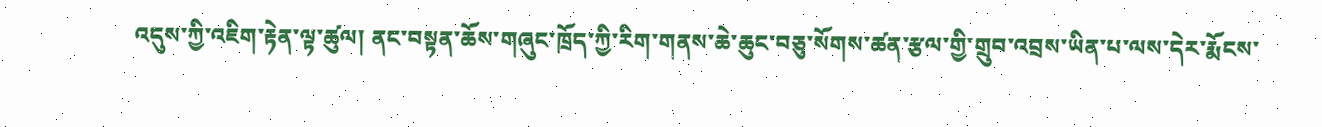འདུས་ཀྱི་འཇིག་རྟེན་ལྟ་ཚུལ། ནང་བསྟན་ཆོས་གཞུང་ཁྲོད་ཀྱི་རིག་གནས་ཆེ་ཆུང་བཅུ་སོགས་ཚན་རྩལ་གྱི་གྲུབ་འབྲས་ཡིན་པ་ལས་དེར་རྨོངས་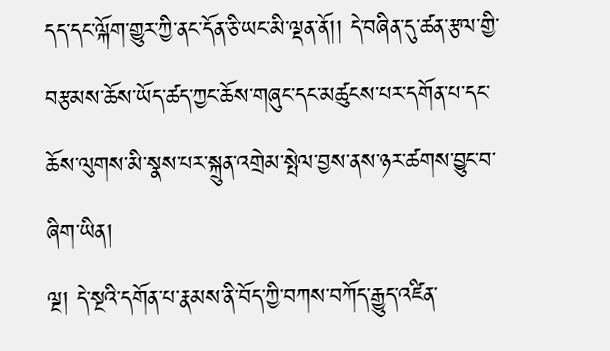དད་དང་ལྐོག་གྱུར་ཀྱི་ནང་དོན་ཅི་ཡང་མི་ལྡན་ནོ།། དེ་བཞིན་དུ་ཚན་རྩལ་གྱི་བརྩམས་ཆོས་ཡོད་ཚད་ཀྱང་ཆོས་གཞུང་དང་མཚུངས་པར་དགོན་པ་དང་ཆོས་ལུགས་མི་སྣས་པར་སྐྲུན་འགྲེམ་སྤེལ་བྱས་ནས་ཉར་ཚགས་བྱུང་བ་ཞིག་ཡིན།
ལྔ། དེ་སྔའི་དགོན་པ་རྣམས་ནི་བོད་ཀྱི་བཀས་བཀོད་རྒྱུད་འཛིན་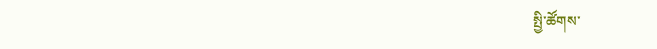སྤྱི་ཚོགས་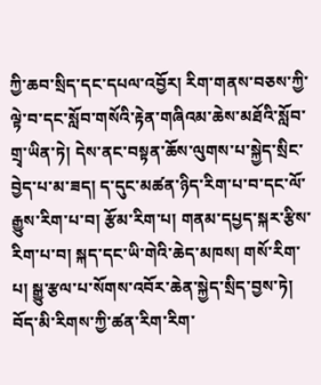ཀྱི་ཆབ་སྲིད་དང་དཔལ་འབྱོར། རིག་གནས་བཅས་ཀྱི་ལྟེ་བ་དང་སློབ་གསོའི་རྟེན་གཞིའམ་ཆེས་མཐོའི་སློབ་གྲྭ་ཡིན་ཏེ། དེས་ནང་བསྟན་ཆོས་ལུགས་པ་སྐྱེད་སྲིང་བྱེད་པ་མ་ཟད། ད་དུང་མཚན་ཉིད་རིག་པ་བ་དང་ལོ་རྒྱུས་རིག་པ་བ། རྩོམ་རིག་པ། གནམ་དཔྱད་སྐར་རྩིས་རིག་པ་བ། སྐད་དང་ཡི་གེའི་ཆེད་མཁས། གསོ་རིག་པ། སྒྱུ་རྩལ་པ་སོགས་འབོར་ཆེན་སྐྱེད་སྲིད་བྱས་ཏེ། བོད་མི་རིགས་ཀྱི་ཚན་རིག་རིག་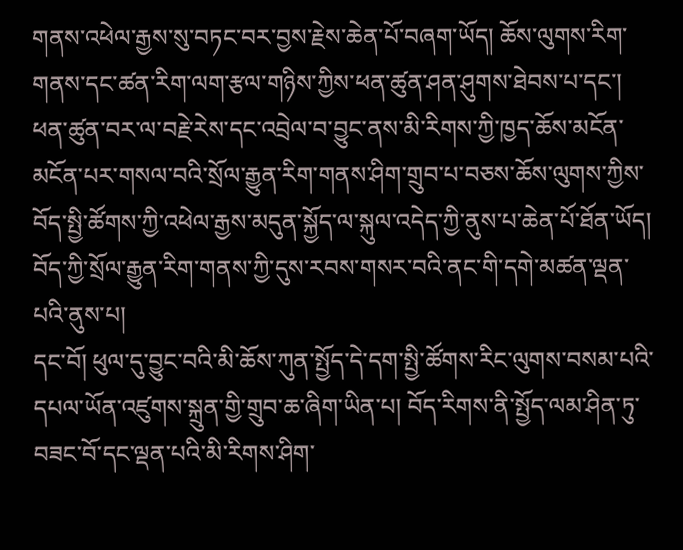གནས་འཕེལ་རྒྱས་སུ་བཏང་བར་བྱས་རྗེས་ཆེན་པོ་བཞག་ཡོད། ཆོས་ལུགས་རིག་གནས་དང་ཚན་རིག་ལག་རྩལ་གཉིས་ཀྱིས་ཕན་ཚུན་ཤན་ཤུགས་ཐེབས་པ་དང་། ཕན་ཚུན་བར་ལ་བརྗེ་རེས་དང་འབྲེལ་བ་བྱུང་ནས་མི་རིགས་ཀྱི་ཁྱད་ཆོས་མངོན་མངོན་པར་གསལ་བའི་སྲོལ་རྒྱུན་རིག་གནས་ཤིག་གྲུབ་པ་བཅས་ཆོས་ལུགས་ཀྱིས་བོད་སྤྱི་ཚོགས་ཀྱི་འཕེལ་རྒྱས་མདུན་སྐྱོད་ལ་སྐུལ་འདེད་ཀྱི་ནུས་པ་ཆེན་པོ་ཐོན་ཡོད།
བོད་ཀྱི་སྲོལ་རྒྱུན་རིག་གནས་ཀྱི་དུས་རབས་གསར་བའི་ནང་གི་དགེ་མཚན་ལྡན་པའི་ནུས་པ།
དང་བོ། ཕུལ་དུ་བྱུང་བའི་མི་ཆོས་ཀུན་སྤྱོད་དེ་དག་སྤྱི་ཚོགས་རིང་ལུགས་བསམ་པའི་དཔལ་ཡོན་འཛུགས་སྐྲུན་གྱི་གྲུབ་ཆ་ཞིག་ཡིན་པ། བོད་རིགས་ནི་སྤྱོད་ལམ་ཤིན་ཏུ་བཟང་བོ་དང་ལྡན་པའི་མི་རིགས་ཤིག་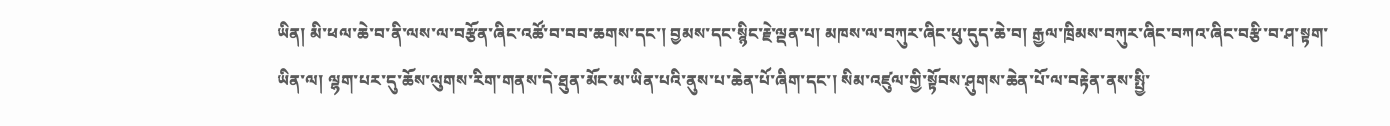ཡིན། མི་ཕལ་ཆེ་བ་ནི་ལས་ལ་བརྩོན་ཞིང་འཚོ་བ་བབ་ཆགས་དང་། བྱམས་དང་སྙིང་རྗེ་ལྡན་པ། མཁས་ལ་བཀུར་ཞིང་ཕུ་དུད་ཆེ་བ། རྒྱལ་ཁྲིམས་བཀུར་ཞིང་བཀའ་ཞིང་བརྩི་བ་ཤ་སྟག་ཡིན་ལ། ལྷག་པར་དུ་ཆོས་ལུགས་རིག་གནས་དེ་ཐུན་མོང་མ་ཡིན་པའི་ནུས་པ་ཆེན་པོ་ཞིག་དང་། སིམ་འཛུལ་གྱི་སྟོབས་ཤུགས་ཆེན་པོ་ལ་བརྟེན་ནས་སྤྱི་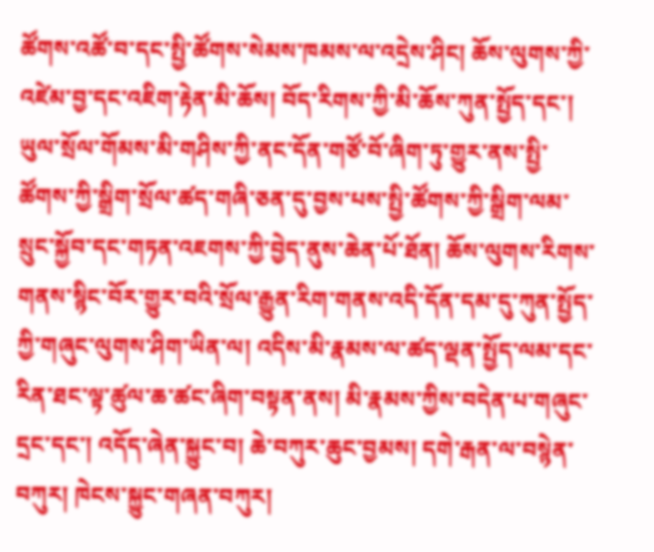ཚོགས་འཚོ་བ་དང་སྤྱི་ཚོགས་སེམས་ཁམས་ལ་འདྲེས་ཤིང། ཆོས་ལུགས་ཀྱི་འཛེམ་བྱ་དང་འཇིག་རྟེན་མི་ཆོས། བོད་རིགས་ཀྱི་མི་ཆོས་ཀུན་སྤྱོད་དང་། ཡུལ་སྲོལ་གོམས་མི་གཤིས་ཀྱི་ནང་དོན་གཙོ་བོ་ཞིག་ཏུ་གྱུར་ནས་སྤྱི་ཚོགས་ཀྱི་སྒྲིག་སྲོལ་ཚད་གཞི་ཅན་དུ་བྱས་པས་སྤྱི་ཚོགས་ཀྱི་སྒྲིག་ལམ་སྲུང་སྐྱོབ་དང་གཏན་འཇགས་ཀྱི་བྱེད་ནུས་ཆེན་པོ་ཐོན། ཆོས་ལུགས་རིགས་གནས་སྙིང་བོར་གྱུར་བའི་སྲོལ་རྒྱུན་རིག་གནས་འདི་དོན་དམ་དུ་ཀུན་སྤྱོད་ཀྱི་གཞུང་ལུགས་ཤིག་ཡིན་ལ། འདིས་མི་རྣམས་ལ་ཚད་ལྡན་སྤྱོད་ལམ་དང་རིན་ཐང་ལྟ་ཚུལ་ཆ་ཚང་ཞིག་བསྟན་ནས། མི་རྣམས་ཀྱིས་བདེན་པ་གཞུང་དྲང་དང་། འདོད་ཞེན་སྐྱུང་བ། ཆེ་བཀུར་ཆུང་བྱམས། དགེ་རྒན་ལ་བསྙེན་བཀུར། ཁེངས་སྐྱུང་གཞན་བཀུར།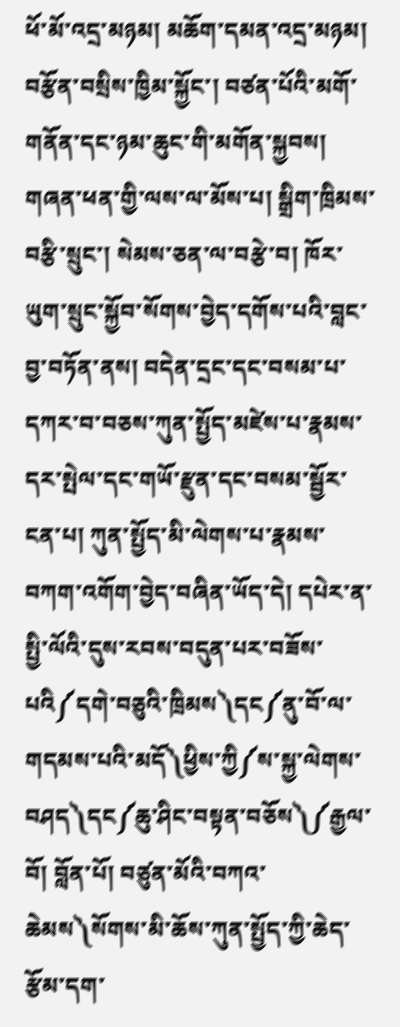ཕོ་མོ་འདྲ་མཉམ། མཆོག་དམན་འདྲ་མཉམ། བརྩོན་བསྲིས་ཁྱིམ་སྐྱོང་། བཙན་པོའི་མགོ་གནོན་དང་ཉམ་ཆུང་གི་མགོན་སྐྱབས། གཞན་ཕན་གྱི་ལས་ལ་མོས་པ། སྒྲིག་ཁྲིམས་བརྩི་སྲུང་། སེམས་ཅན་ལ་བརྩེ་བ། ཁོར་ཡུག་སྲུང་སྐྱོབ་སོགས་བྱེད་དགོས་པའི་བླང་བྱ་བཏོན་ནས། བདེན་དྲང་དང་བསམ་པ་དཀར་བ་བཅས་ཀུན་སྤྱོད་མཛེས་པ་རྣམས་དར་སྤེལ་དང་གཡོ་རྫུན་དང་བསམ་སྦྱོར་ངན་པ། ཀུན་སྤྱོད་མི་ལེགས་པ་རྣམས་བཀག་འགོག་བྱེད་བཞིན་ཡོད་དེ། དཔེར་ན་སྤྱི་ལོའི་དུས་རབས་བདུན་པར་བཟོས་པའི༼དགེ་བཅུའི་ཁྲིམས༽དང༼ནུ་བོ་ལ་གདམས་པའི་མདོ༽ཕྱིས་ཀྱི༼ས་སྐྱ་ལེགས་བཤད༽དང༼ཆུ་ཤིང་བསྟན་བཅོས༽༼རྒྱལ་བོ། བློན་པོ། བཙུན་མོའི་བཀའ་ཆེམས༽སོགས་མི་ཆོས་ཀུན་སྤྱོད་ཀྱི་ཆེད་རྩོམ་དག་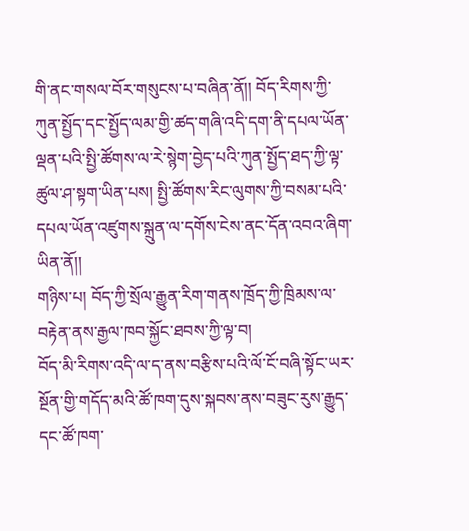གི་ནང་གསལ་བོར་གསུངས་པ་བཞིན་ནོ།། བོད་རིགས་ཀྱི་ཀུན་སྤྱོད་དང་སྤྱོད་ལམ་གྱི་ཚད་གཞི་འདི་དག་ནི་དཔལ་ཡོན་ལྡན་པའི་སྤྱི་ཚོགས་ལ་རེ་སྙེག་བྱེད་པའི་ཀུན་སྤྱོད་ཐད་ཀྱི་ལྟ་ཚུལ་ཤ་སྟག་ཡིན་པས། སྤྱི་ཚོགས་རིང་ལུགས་ཀྱི་བསམ་པའི་དཔལ་ཡོན་འཛུགས་སྐྲུན་ལ་དགོས་ངེས་ནང་དོན་འབའ་ཞིག་ཡིན་ནོ།།
གཉིས་པ། བོད་ཀྱི་སྲོལ་རྒྱུན་རིག་གནས་ཁྲོད་ཀྱི་ཁྲིམས་ལ་བརྟེན་ནས་རྒྱལ་ཁབ་སྐྱོང་ཐབས་ཀྱི་ལྟ་བ།
བོད་མི་རིགས་འདི་ལ་ད་ནས་བརྩིས་པའི་ལོ་ངོ་བཞི་སྟོང་ཡར་སྔོན་གྱི་གདོད་མའི་ཚོ་ཁག་དུས་སྐབས་ནས་བཟུང་རུས་རྒྱུད་དང་ཚོ་ཁག་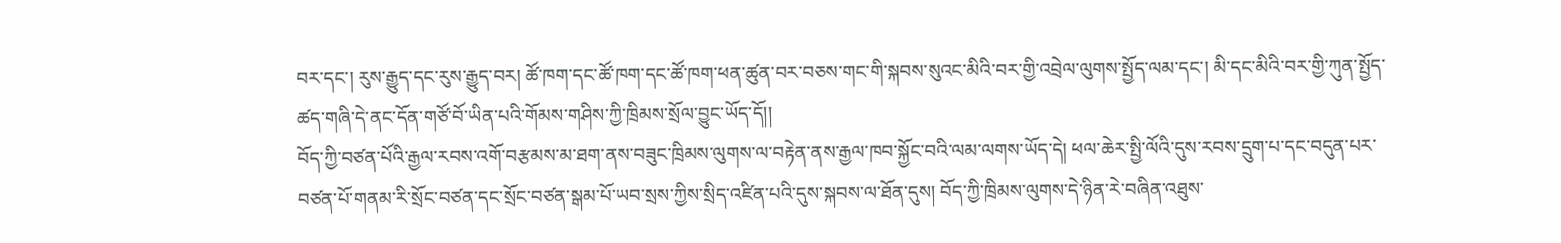བར་དང་། རུས་རྒྱུད་དང་རུས་རྒྱུད་བར། ཚོ་ཁག་དང་ཚོ་ཁག་དང་ཚོ་ཁག་ཕན་ཚུན་བར་བཅས་གང་གི་སྐབས་སུའང་མིའི་བར་གྱི་འབྲེལ་ལུགས་སྤྱོད་ལམ་དང་། མི་དང་མིའི་བར་གྱི་ཀུན་སྤྱོད་ཚད་གཞི་དེ་ནང་དོན་གཙོ་བོ་ཡིན་པའི་གོམས་གཤིས་ཀྱི་ཁྲིམས་སྲོལ་བྱུང་ཡོད་དོ།།
བོད་ཀྱི་བཙན་པོའི་རྒྱལ་རབས་འགོ་བརྩམས་མ་ཐག་ནས་བཟུང་ཁྲིམས་ལུགས་ལ་བརྟེན་ནས་རྒྱལ་ཁབ་སྐྱོང་བའི་ལམ་ལགས་ཡོད་དེ། ཕལ་ཆེར་སྤྱི་ལོའི་དུས་རབས་དྲུག་པ་དང་བདུན་པར་བཙན་པོ་གནམ་རི་སྲོང་བཙན་དང་སྲོང་བཙན་སྒམ་པོ་ཡབ་སྲས་ཀྱིས་སྲིད་འཛིན་པའི་དུས་སྐབས་ལ་ཐོན་དུས། བོད་ཀྱི་ཁྲིམས་ལུགས་དེ་ཉིན་རེ་བཞིན་འཐུས་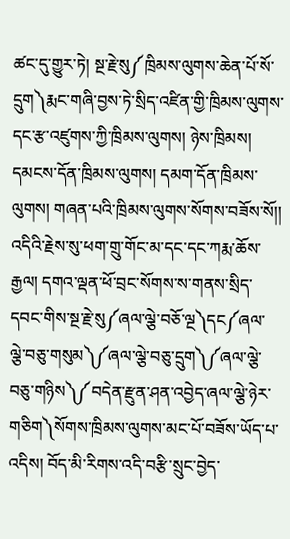ཚང་དུ་གྱུར་ཏེ། སྔ་རྗེ་སུ༼ཁྲིམས་ལུགས་ཆེན་པོ་སོ་དྲུག༽རྨང་གཞི་བྱས་ཏེ་སྲིད་འཛིན་གྱི་ཁྲིམས་ལུགས་དང་རྩ་འཛུགས་ཀྱི་ཁྲིམས་ལུགས། ཉེས་ཁྲིམས། དམངས་དོན་ཁྲིམས་ལུགས། དམག་དོན་ཁྲིམས་ལུགས། གཞན་པའི་ཁྲིམས་ལུགས་སོགས་བཟོས་སོ།།
འདིའི་རྗེས་སུ་ཕག་གྲུ་གོང་མ་དང་དང་ཀརྨ་ཆོས་རྒྱལ། དགའ་ལྡན་ཕོ་བྲང་སོགས་ས་གནས་སྲིད་དབང་གིས་སྔ་རྗེ་སུ༼ཞལ་ལྕེ་བཅོ་ལྔ༽དང༼ཞལ་ལྕེ་བཅུ་གསུམ༽༼ཞལ་ལྕེ་བཅུ་དྲུག༽༼ཞལ་ལྕེ་བཅུ་གཉིས༽༼བདེན་རྫུན་ཤན་འབྱེད་ཞལ་ལྕེ་ཉེར་གཅིག༽སོགས་ཁྲིམས་ལུགས་མང་པོ་བཟོས་ཡོད་པ་འདིས། བོད་མི་རིགས་འདི་བརྩི་སྲུང་བྱེད་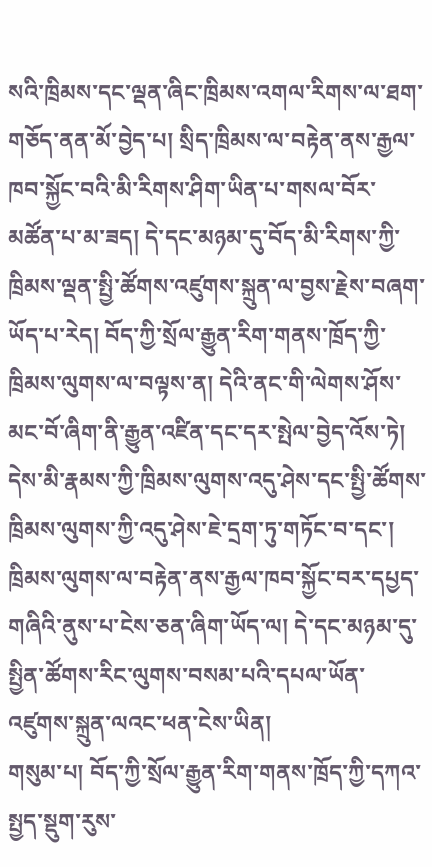སའི་ཁྲིམས་དང་ལྡན་ཞིང་ཁྲིམས་འགལ་རིགས་ལ་ཐག་གཅོད་ནན་མོ་བྱེད་པ། སྲིད་ཁྲིམས་ལ་བརྟེན་ནས་རྒྱལ་ཁབ་སྐྱོང་བའི་མི་རིགས་ཤིག་ཡིན་པ་གསལ་བོར་མཚོན་པ་མ་ཟད། དེ་དང་མཉམ་དུ་བོད་མི་རིགས་ཀྱི་ཁྲིམས་ལྡན་སྤྱི་ཚོགས་འཛུགས་སྐྲུན་ལ་བྱས་རྗེས་བཞག་ཡོད་པ་རེད། བོད་ཀྱི་སྲོལ་རྒྱུན་རིག་གནས་ཁྲོད་ཀྱི་ཁྲིམས་ལུགས་ལ་བལྟས་ན། དེའི་ནང་གི་ལེགས་ཤོས་མང་བོ་ཞིག་ནི་རྒྱུན་འཛིན་དང་དར་སྤེལ་བྱེད་འོས་ཏེ། དེས་མི་རྣམས་ཀྱི་ཁྲིམས་ལུགས་འདུ་ཤེས་དང་སྤྱི་ཚོགས་ཁྲིམས་ལུགས་ཀྱི་འདུ་ཤེས་ཇེ་དྲག་ཏུ་གཏོང་བ་དང་། ཁྲིམས་ལུགས་ལ་བརྟེན་ནས་རྒྱལ་ཁབ་སྐྱོང་བར་དཔྱད་གཞིའི་ནུས་པ་ངེས་ཅན་ཞིག་ཡོད་ལ། དེ་དང་མཉམ་དུ་སྤྱིན་ཚོགས་རིང་ལུགས་བསམ་པའི་དཔལ་ཡོན་འཛུགས་སྐྲུན་ལའང་ཕན་ངེས་ཡིན།
གསུམ་པ། བོད་ཀྱི་སྲོལ་རྒྱུན་རིག་གནས་ཁྲོད་ཀྱི་དཀའ་སྤྱད་སྡུག་རུས་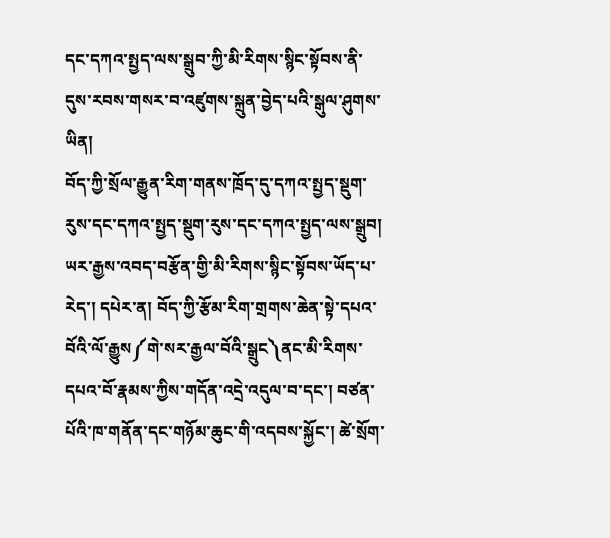དང་དཀའ་སྤྱད་ལས་སྒྲུབ་ཀྱི་མི་རིགས་སྙིང་སྟོབས་ནི་དུས་རབས་གསར་བ་འཛུགས་སྐྲུན་བྱེད་པའི་སྒུལ་ཤུགས་ཡིན།
བོད་ཀྱི་སྲོལ་རྒྱུན་རིག་གནས་ཁྲོད་དུ་དཀའ་སྤྱད་སྡུག་རུས་དང་དཀའ་སྤྱད་སྡུག་རུས་དང་དཀའ་སྤྱད་ལས་སྒྲུབ། ཡར་རྒྱས་འབད་བརྩོན་གྱི་མི་རིགས་སྙིང་སྟོབས་ཡོད་པ་རེད་། དཔེར་ན། བོད་ཀྱི་རྩོམ་རིག་གྲགས་ཆེན་སྟེ་དཔའ་བོའི་ལོ་རྒྱུས༼གེ་སར་རྒྱལ་བོའི་སྒྲུང༽ནང་མི་རིགས་དཔའ་བོ་རྣམས་ཀྱིས་གདོན་འདྲེ་འདུལ་བ་དང་། བཙན་པོའི་ཁ་གནོན་དང་གཉོམ་ཆུང་གི་འདབས་སྐྱོང་། ཚེ་སྲོག་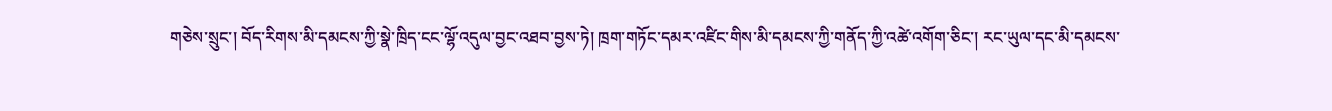གཅེས་སྲུང་། བོད་རིགས་མི་དམངས་ཀྱི་སྣེ་ཁྲིད་ངང་ལྷོ་འདུལ་བྱང་འཐབ་བྱས་ཏེ། ཁྲག་གཏོང་དམར་འཛིང་གིས་མི་དམངས་ཀྱི་གནོད་ཀྱི་འཚེ་འགོག་ཅིང་། རང་ཡུལ་དང་མི་དམངས་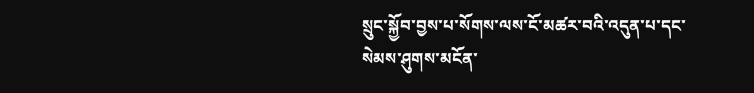སྲུང་སྐྱོབ་བྱས་པ་སོགས་ལས་ངོ་མཚར་བའི་འདུན་པ་དང་སེམས་ཤུགས་མངོན་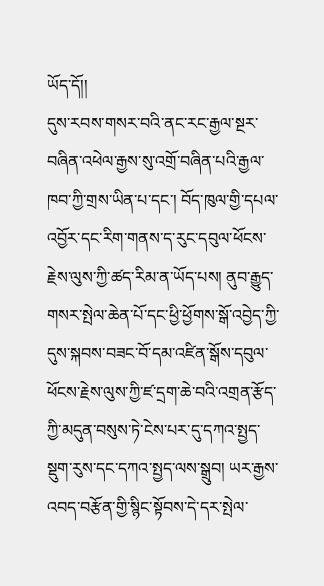ཡོད་དོ།།
དུས་རབས་གསར་བའི་ནང་རང་རྒྱལ་སྔར་བཞིན་འཕེལ་རྒྱས་སུ་འགྲོ་བཞིན་པའི་རྒྱལ་ཁབ་ཀྱི་གྲས་ཡིན་པ་དང་། བོད་ཁུལ་གྱི་དཔལ་འབྱོར་དང་རིག་གནས་ད་རུང་དབུལ་ཕོངས་རྗེས་ལུས་ཀྱི་ཚད་རིམ་ན་ཡོད་པས། ནུབ་རྒྱུད་གསར་སྤེལ་ཆེན་པོ་དང་ཕྱི་ཕྱོགས་སྒོ་འབྱེད་ཀྱི་དུས་སྐབས་བཟང་བོ་དམ་འཛིན་སྒོས་དབུལ་ཕོངས་རྗེས་ལུས་ཀྱི་ཛ་དྲག་ཆེ་བའི་འགྲན་རྩོད་ཀྱི་མདུན་བསུས་ཏེ་ངེས་པར་དུ་དཀའ་སྤྱད་སྡུག་རུས་དང་དཀའ་སྤྱད་ལས་སྒྲུབ། ཡར་རྒྱས་འབད་བརྩོན་གྱི་སྙིང་སྟོབས་དེ་དར་སྤེལ་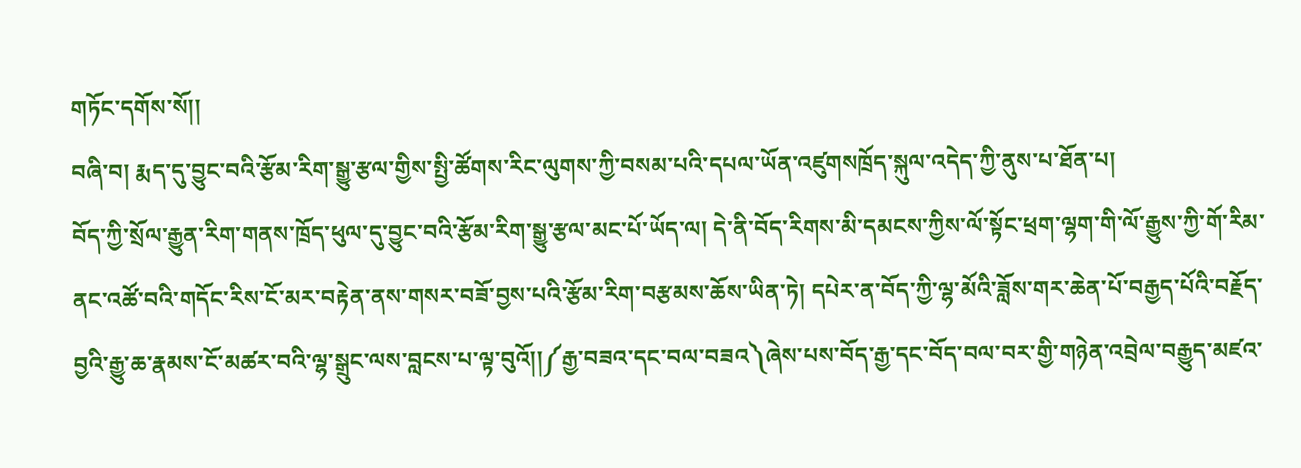གཏོང་དགོས་སོ།།
བཞི་བ། རྨད་དུ་བྱུང་བའི་རྩོམ་རིག་སྒྱུ་རྩལ་གྱིས་སྤྱི་ཚོགས་རིང་ལུགས་ཀྱི་བསམ་པའི་དཔལ་ཡོན་འཛུགསཁྲོད་སྐུལ་འདེད་ཀྱི་ནུས་པ་ཐོན་པ།
བོད་ཀྱི་སྲོལ་རྒྱུན་རིག་གནས་ཁྲོད་ཕུལ་དུ་བྱུང་བའི་རྩོམ་རིག་སྒྱུ་རྩལ་མང་པོ་ཡོད་ལ། དེ་ནི་བོད་རིགས་མི་དམངས་ཀྱིས་ལོ་སྟོང་ཕྲག་ལྷག་གི་ལོ་རྒྱུས་ཀྱི་གོ་རིམ་ནང་འཚོ་བའི་གདོང་རིས་ངོ་མར་བརྟེན་ནས་གསར་བཟོ་བྱས་པའི་རྩོམ་རིག་བརྩམས་ཆོས་ཡིན་ཏེ། དཔེར་ན་བོད་ཀྱི་ལྷ་མོའི་ཟློས་གར་ཆེན་པོ་བརྒྱད་པོའི་བརྗོད་བྱའི་རྒྱུ་ཆ་རྣམས་ངོ་མཚར་བའི་ལྷ་སྒྲུང་ལས་བླངས་པ་ལྟ་བུའོ།།༼རྒྱ་བཟའ་དང་བལ་བཟའ༽ཞེས་པས་བོད་རྒྱ་དང་བོད་བལ་བར་གྱི་གཉེན་འབྲེལ་བརྒྱུད་མཛའ་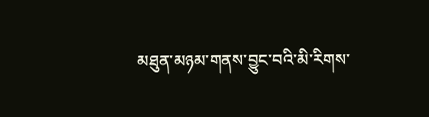མཐུན་མཉམ་གནས་བྱུང་བའི་མི་རིགས་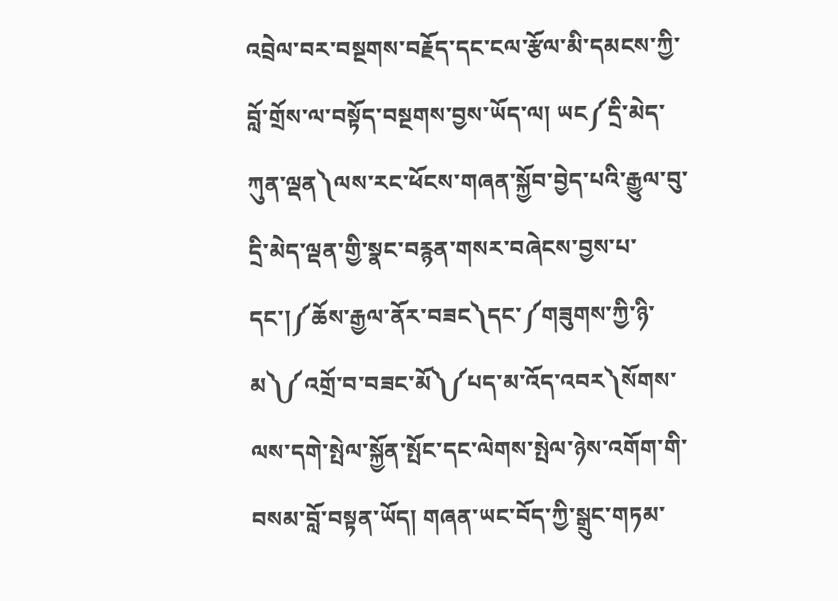འབྲེལ་བར་བསྔགས་བརྗོད་དང་ངལ་རྩོལ་མི་དམངས་ཀྱི་བློ་གྲོས་ལ་བསྟོད་བསྔགས་བྱས་ཡོད་ལ། ཡང༼དྲི་མེད་ཀུན་ལྡན༽ལས་རང་ཕོངས་གཞན་སྐྱོབ་བྱེད་པའི་རྒྱུལ་བུ་དྲི་མེད་ལྡན་གྱི་སྣང་བརྙན་གསར་བཞེངས་བྱས་པ་དང་།༼ཆོས་རྒྱལ་ནོར་བཟང༽དང་༼གཟུགས་ཀྱི་ཉི་མ༽༼འགྲོ་བ་བཟང་མོ༽༼པད་མ་འོད་འབར༽སོགས་ལས་དགེ་སྤེལ་སྐྱོན་སྤོང་དང་ལེགས་སྤེལ་ཉེས་འགོག་གི་བསམ་བློ་བསྟན་ཡོད། གཞན་ཡང་བོད་ཀྱི་སྒྲུང་གཏམ་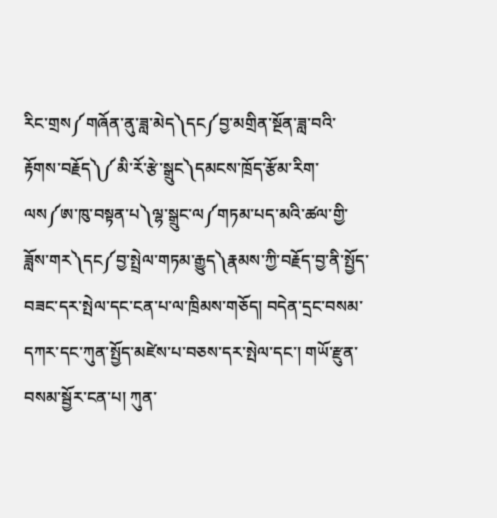རིང་གྲས༼གཞོན་ནུ་ཟླ་མེད༽དང༼བྱ་མགྲིན་སྔོན་ཟླ་བའི་རྟོགས་བརྗོད༽༼མི་རོ་རྩེ་སྒྲུང༽དམངས་ཁྲོད་རྩོམ་རིག་ལས༼ཨ་ཁུ་བསྟན་པ༽ལྷ་སྒྲུང་ལ༼གཏམ་པད་མའི་ཚལ་གྱི་ཟློས་གར༽དང༼བྱ་སྤྲེལ་གཏམ་རྒྱུད༽རྣམས་ཀྱི་བརྗོད་བྱ་ནི་སྤྱོད་བཟང་དར་སྤེལ་དང་ངན་པ་ལ་ཁྲིམས་གཅོད། བདེན་དྲང་བསམ་དཀར་དང་ཀུན་སྤྱོད་མཛེས་པ་བཅས་དར་སྤེལ་དང་། གཡོ་རྫུན་བསམ་སྦྱོར་ངན་པ། ཀུན་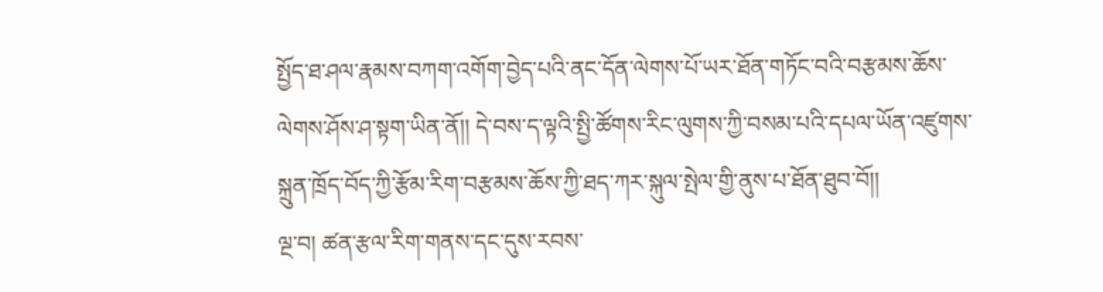སྤྱོད་ཐ་ཤལ་རྣམས་བཀག་འགོག་བྱེད་པའི་ནང་དོན་ལེགས་པོ་ཡར་ཐོན་གཏོང་བའི་བརྩམས་ཆོས་ལེགས་ཤོས་ཤ་སྟག་ཡིན་ནོ།། དེ་བས་ད་ལྟའི་སྤྱི་ཚོགས་རིང་ལུགས་ཀྱི་བསམ་པའི་དཔལ་ཡོན་འཛུགས་སྐྲུན་ཁྲོད་བོད་ཀྱི་རྩོམ་རིག་བརྩམས་ཆོས་ཀྱི་ཐད་ཀར་སྐུལ་སྤེལ་གྱི་ནུས་པ་ཐོན་ཐུབ་བོ།།
ལྔ་བ། ཚན་རྩལ་རིག་གནས་དང་དུས་རབས་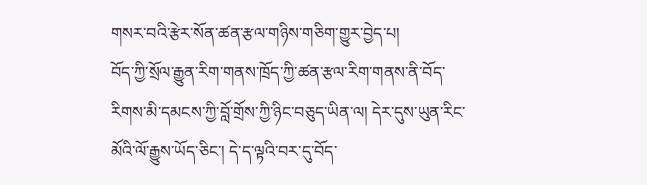གསར་བའི་རྩེར་སོན་ཚན་རྩལ་གཉིས་གཅིག་གྱུར་བྱེད་པ།
བོད་ཀྱི་སྲོལ་རྒྱུན་རིག་གནས་ཁྲོད་ཀྱི་ཚན་རྩལ་རིག་གནས་ནི་བོད་རིགས་མི་དམངས་ཀྱི་བློ་གྲོས་ཀྱི་ཉིང་བཅུད་ཡིན་ལ། དེར་དུས་ཡུན་རིང་མོའི་ལོ་རྒྱུས་ཡོད་ཅིང་། དེ་ད་ལྟའི་བར་དུ་བོད་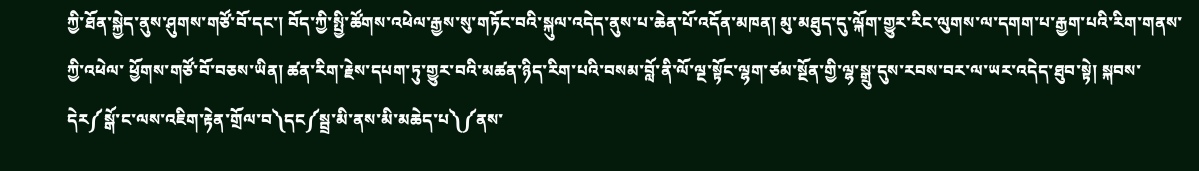ཀྱི་ཐོན་སྐྱེད་ནུས་ཤུགས་གཙོ་བོ་དང་། བོད་ཀྱི་སྤྱི་ཚོགས་འཕེལ་རྒྱས་སུ་གཏོང་བའི་སྐུལ་འདེད་ནུས་པ་ཆེན་པོ་འདོན་མཁན། མུ་མཐུད་དུ་ལྐོག་གྱུར་རིང་ལུགས་ལ་དགག་པ་རྒྱག་པའི་རིག་གནས་ཀྱི་འཕེལ་ ཕྱོགས་གཙོ་བོ་བཅས་ཡིན། ཚན་རིག་རྗེས་དཔག་ཏུ་གྱུར་བའི་མཚན་ཉིད་རིག་པའི་བསམ་བློ་ནི་ལོ་ལྔ་སྟོང་ལྷག་ཙམ་སྔོན་གྱི་ལྷ་སྒྲུ་དུས་རབས་བར་ལ་ཡར་འདེད་ཐུབ་སྟེ། སྐབས་དེར༼སྒོ་ང་ལས་འཇིག་རྟེན་གྲོལ་བ༽དང༼སྦྲ་མི་ནས་མི་མཆེད་པ༽༼ནས་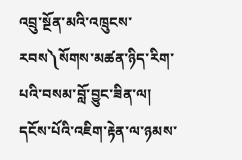འབྲུ་སྔོན་མའི་འཁྲུངས་རབས༽སོགས་མཚན་ཉིད་རིག་པའི་བསམ་བློ་བྱུང་ཟིན་ལ། དངོས་པོའི་འཇིག་རྟེན་ལ་ཉམས་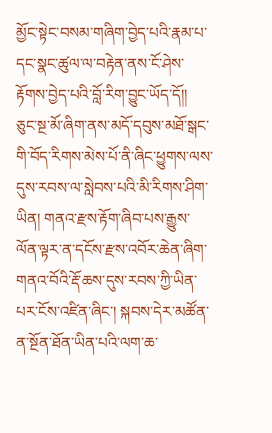མྱོང་སྟེང་བསམ་གཞིག་བྱེད་པའི་རྣམ་པ་དང་སྣང་ཚུལ་ལ་བརྟེན་ནས་ངོ་ཤེས་རྟོགས་བྱེད་པའི་བློ་རིག་བྱུང་ཡོད་དོ།།
ཅུང་སྔ་མོ་ཞིག་ནས་མདོ་དབུས་མཐོ་སྒང་གི་བོད་རིགས་མེས་པོ་ནི་ཞིང་ཕྱུགས་ལས་དུས་རབས་ལ་སླེབས་པའི་མི་རིགས་ཤིག་ཡིན། གནའ་རྫས་རྟོག་ཞིབ་པས་རྒྱུས་ལོན་ལྟར་ན་དངོས་རྫས་འབོར་ཆེན་ཞིག་གནའ་བོའི་རྡོ་ཆས་དུས་རབས་ཀྱི་ཡིན་པར་ངོས་འཛིན་ཞིང་། སྐབས་དེར་མཚོན་ན་སྔོན་ཐོན་ཡིན་པའི་ལག་ཆ་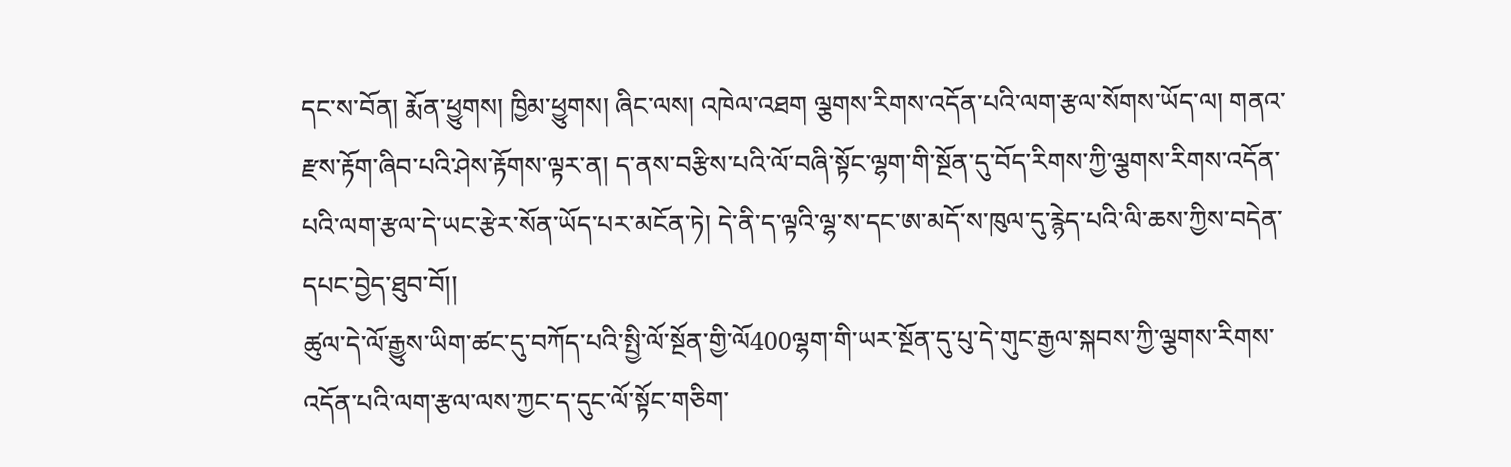དང་ས་བོན། རྨོན་ཕྱུགས། ཁྱིམ་ཕྱུགས། ཞིང་ལས། འཁེལ་འཐག ལྕགས་རིགས་འདོན་པའི་ལག་རྩལ་སོགས་ཡོད་ལ། གནའ་རྫས་རྟོག་ཞིབ་པའི་ཤེས་རྟོགས་ལྟར་ན། ད་ནས་བརྩིས་པའི་ལོ་བཞི་སྟོང་ལྷག་གི་སྔོན་དུ་བོད་རིགས་ཀྱི་ལྕགས་རིགས་འདོན་པའི་ལག་རྩལ་དེ་ཡང་རྩེར་སོན་ཡོད་པར་མངོན་ཏེ། དེ་ནི་ད་ལྟའི་ལྷ་ས་དང་ཨ་མདོ་ས་ཁུལ་དུ་རྙེད་པའི་ལི་ཆས་ཀྱིས་བདེན་དཔང་བྱེད་ཐུབ་བོ།།
ཚུལ་དེ་ལོ་རྒྱུས་ཡིག་ཚང་དུ་བཀོད་པའི་སྤྱི་ལོ་སྔོན་གྱི་ལོ400ལྷག་གི་ཡར་སྔོན་དུ་པུ་དེ་གུང་རྒྱལ་སྐབས་ཀྱི་ལྕགས་རིགས་འདོན་པའི་ལག་རྩལ་ལས་ཀྱང་ད་དུང་ལོ་སྟོང་གཅིག་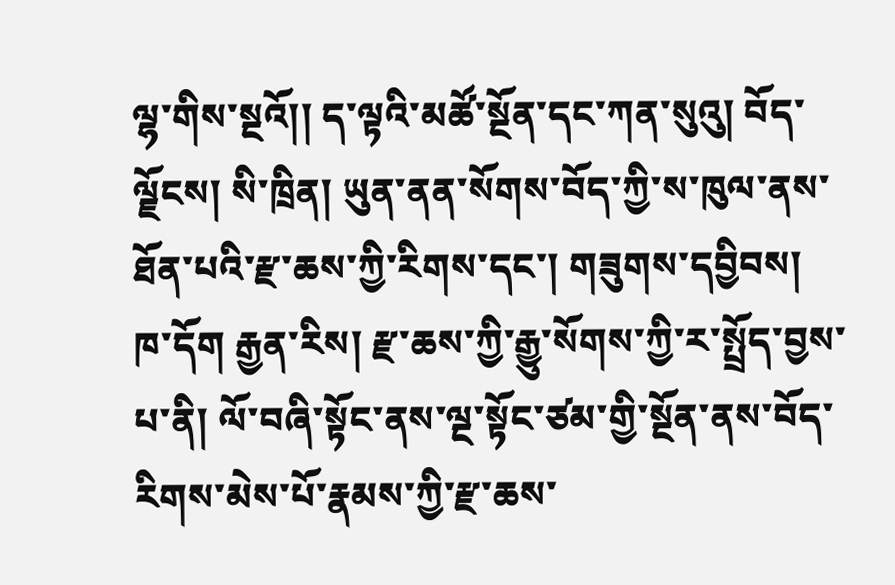ལྷ་གིས་སྔའོ།། ད་ལྟའི་མཚོ་སྔོན་དང་ཀན་སུའུ། བོད་ལྗོངས། སི་ཁྲིན། ཡུན་ནན་སོགས་བོད་ཀྱི་ས་ཁུལ་ནས་ཐོན་པའི་རྫ་ཆས་ཀྱི་རིགས་དང་། གཟུགས་དབྱིབས། ཁ་དོག རྒྱན་རིས། རྫ་ཆས་ཀྱི་རྒྱུ་སོགས་ཀྱི་ར་སྤྲོད་བྱས་པ་ནི། ལོ་བཞི་སྟོང་ནས་ལྔ་སྟོང་ཙམ་གྱི་སྔོན་ནས་བོད་རིགས་མེས་པོ་རྣམས་ཀྱི་རྫ་ཆས་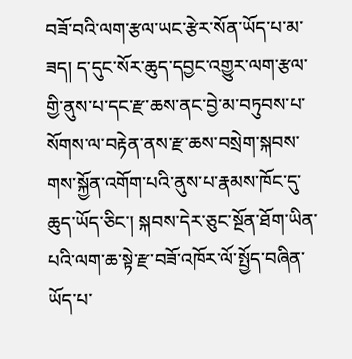བཟོ་བའི་ལག་རྩལ་ཡང་རྩེར་སོན་ཡོད་པ་མ་ཟད། ད་དུང་སོར་ཆུད་དབྱང་འགྱུར་ལག་རྩལ་གྱི་ནུས་པ་དང་རྫ་ཆས་ནང་བྱེ་མ་བཏུབས་པ་སོགས་ལ་བརྟེན་ནས་རྫ་ཆས་བསྲེག་སྐབས་གས་སྐྱོན་འགོག་པའི་ནུས་པ་རྣམས་ཁོང་དུ་ཆུད་ཡོད་ཅིང་། སྐབས་དེར་ཅུང་སྔོན་ཐོག་ཡིན་པའི་ལག་ཆ་སྟེ་རྫ་བཟོ་འཁོར་ལོ་སྤྱོད་བཞིན་ཡོད་པ་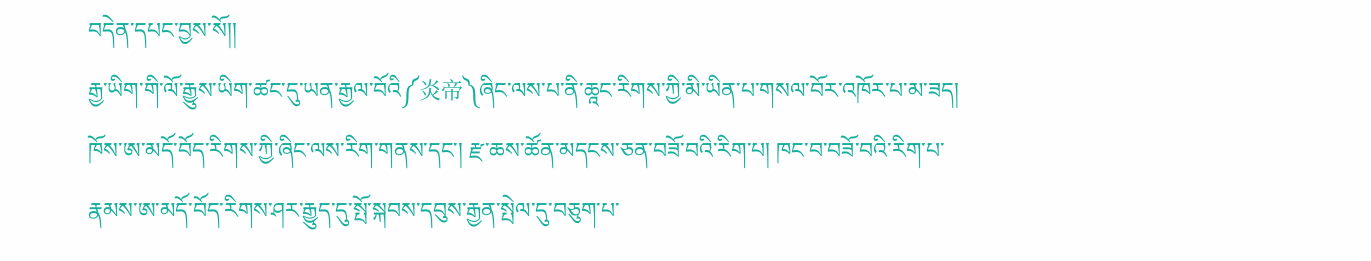བདེན་དཔང་བྱས་སོ།།
རྒྱ་ཡིག་གི་ལོ་རྒྱུས་ཡིག་ཚང་དུ་ཡན་རྒྱལ་བོའི༼炎帝༽ཞིང་ལས་པ་ནི་ཆཱང་རིགས་ཀྱི་མི་ཡིན་པ་གསལ་བོར་འཁོར་པ་མ་ཟད། ཁོས་ཨ་མདོ་བོད་རིགས་ཀྱི་ཞིང་ལས་རིག་གནས་དང་། རྫ་ཆས་ཚོན་མདངས་ཅན་བཟོ་བའི་རིག་པ། ཁང་བ་བཟོ་བའི་རིག་པ་རྣམས་ཨ་མདོ་བོད་རིགས་ཤར་རྒྱུད་དུ་སྤོ་སྐབས་དབུས་རྒྱན་སྤེལ་དུ་བཅུག་པ་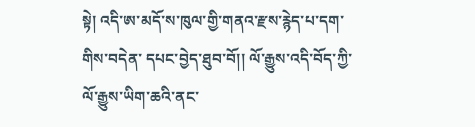སྟེ། འདི་ཨ་མདོ་ས་ཁུལ་གྱི་གནའ་རྫས་རྙེད་པ་དག་གིས་བདེན་ དཔང་བྱེད་ཐུབ་བོ།། ལོ་རྒྱུས་འདི་བོད་ཀྱི་ལོ་རྒྱུས་ཡིག་ཆའི་ནང་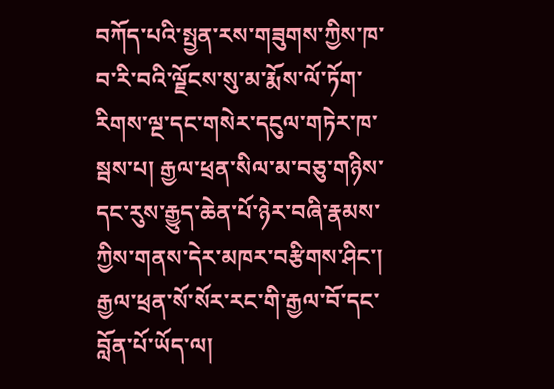བཀོད་པའི་སྤྱན་རས་གཟུགས་ཀྱིས་ཁ་བ་རི་བའི་ལྗོངས་སུ་མ་རྨོས་ལོ་ཏོག་རིགས་ལྔ་དང་གསེར་དངུལ་གཏེར་ཁ་སྦས་པ། རྒྱལ་ཕྲན་སིལ་མ་བཅུ་གཉིས་དང་རུས་རྒྱུད་ཆེན་པོ་ཉེར་བཞི་རྣམས་ཀྱིས་གནས་དེར་མཁར་བརྩིགས་ཤིང་། རྒྱལ་ཕྲན་སོ་སོར་རང་གི་རྒྱལ་བོ་དང་བློན་པོ་ཡོད་ལ།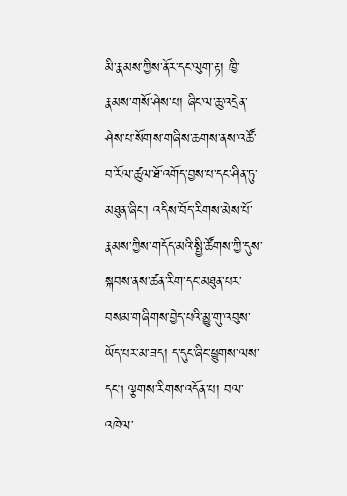མི་རྣམས་ཀྱིས་ནོར་དང་ལུག་རྟ། ཁྱི་རྣམས་གསོ་ཤེས་པ། ཞིང་ལ་ཆུ་འདྲེན་ཤེས་པ་སོགས་གཞིས་ཆགས་ནས་འཚོ་བ་རོལ་ཚུལ་ཐོ་འགོད་བྱས་པ་དང་ཤིན་ཏུ་མཐུན་ཞིང་། འདིས་བོད་རིགས་མེས་པོ་རྣམས་ཀྱིས་གདོད་མའི་སྤྱི་ཚོགས་ཀྱི་དུས་སྐབས་ནས་ཚན་རིག་དང་མཐུན་པར་བསམ་གཞིགས་བྱེད་པའི་མྱུ་གུ་འབུས་ཡོད་པར་མ་ཟད། ད་དུང་ཞིང་ཕྱུགས་ལས་དང། ལྕགས་རིགས་འདོན་པ། བལ་འཁེལ་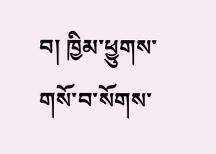བ། ཁྱིམ་ཕྱུགས་གསོ་བ་སོགས་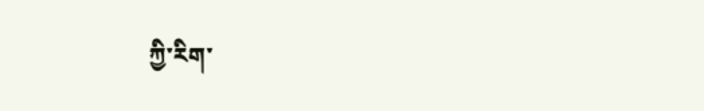ཀྱི་རིག་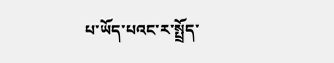པ་ཡོད་པའང་ར་སྤྲོད་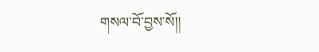གསལ་བོ་བྱས་སོ།།